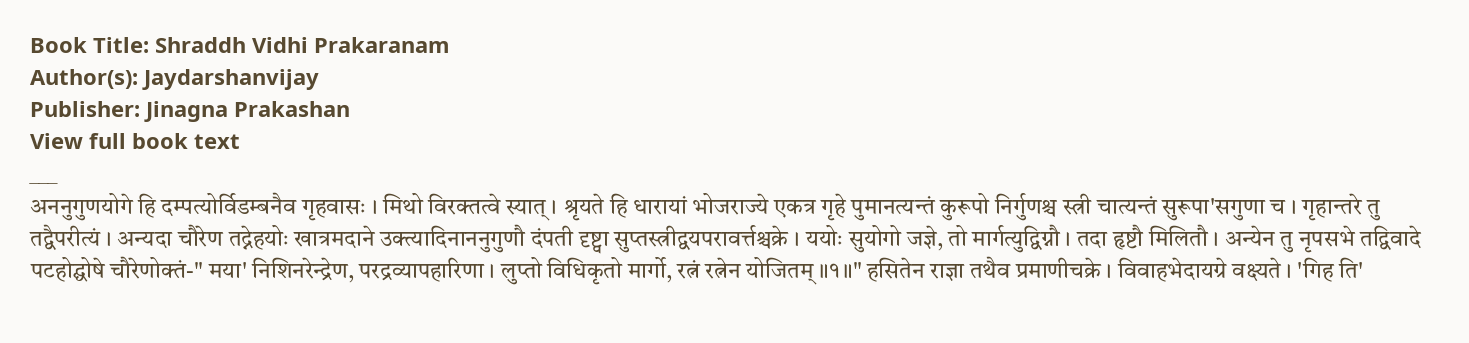Book Title: Shraddh Vidhi Prakaranam
Author(s): Jaydarshanvijay
Publisher: Jinagna Prakashan
View full book text
___
अननुगुणयोगे हि दम्पत्योर्विडम्बनैव गृहवासः । मिथो विरक्तत्वे स्यात् । श्रृयते हि धारायां भोजराज्ये एकत्र गृहे पुमानत्यन्तं कुरूपो निर्गुणश्च स्त्री चात्यन्तं सुरूपा'सगुणा च । गृहान्तरे तु तद्वैपरीत्यं । अन्यदा चौरेण तद्नेहयोः खात्रमदाने उक्त्यादिनाननुगुणौ दंपती दृष्ट्वा सुप्तस्त्रीद्वयपरावर्त्तश्चक्रे । ययोः सुयोगो जज्ञे, तो मार्गत्युद्विग्नौ । तदा हृष्टौ मिलितौ । अन्येन तु नृपसभे तद्विवादे पटहोद्घोषे चौरेणोक्तं-" मया' निशिनरेन्द्रेण, परद्रव्यापहारिणा । लुप्तो विधिकृतो मार्गो, रत्नं रत्नेन योजितम् ॥१॥" हसितेन राज्ञा तथैव प्रमाणीचक्रे । विवाहभेदायग्रे वक्ष्यते । 'गिह ति'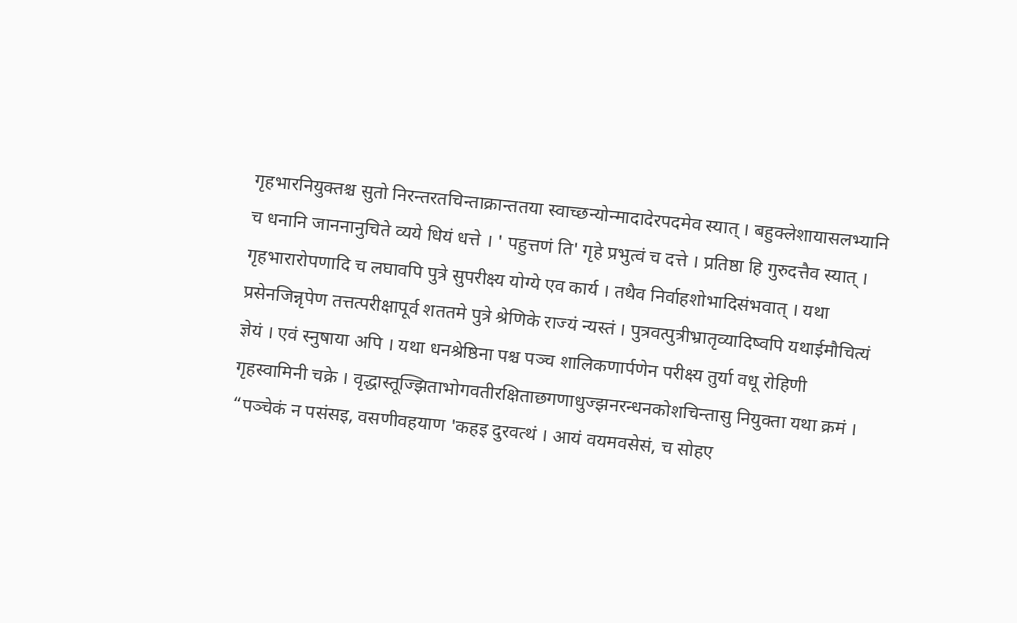गृहभारनियुक्तश्च सुतो निरन्तरतचिन्ताक्रान्ततया स्वाच्छन्योन्मादादेरपदमेव स्यात् । बहुक्लेशायासलभ्यानि च धनानि जाननानुचिते व्यये धियं धत्ते । ' पहुत्तणं ति' गृहे प्रभुत्वं च दत्ते । प्रतिष्ठा हि गुरुदत्तैव स्यात् । गृहभारारोपणादि च लघावपि पुत्रे सुपरीक्ष्य योग्ये एव कार्य । तथैव निर्वाहशोभादिसंभवात् । यथा प्रसेनजिन्नृपेण तत्तत्परीक्षापूर्व शततमे पुत्रे श्रेणिके राज्यं न्यस्तं । पुत्रवत्पुत्रीभ्रातृव्यादिष्वपि यथाईमौचित्यं ज्ञेयं । एवं स्नुषाया अपि । यथा धनश्रेष्ठिना पश्च पञ्च शालिकणार्पणेन परीक्ष्य तुर्या वधू रोहिणी गृहस्वामिनी चक्रे । वृद्धास्तूज्झिताभोगवतीरक्षिताछगणाधुज्झनरन्धनकोशचिन्तासु नियुक्ता यथा क्रमं । “पञ्चेकं न पसंसइ, वसणीवहयाण 'कहइ दुरवत्थं । आयं वयमवसेसं, च सोहए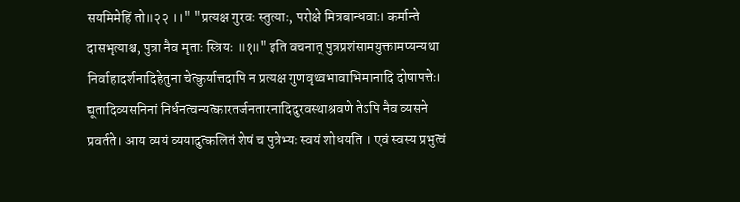सयमिमेहिं तो॥२२ ।।" "प्रत्यक्ष गुरवः स्तुत्याः, परोक्षे मित्रबान्धवाः। कर्मान्ते दासभृत्याश्च, पुत्रा नैव मृताः स्त्रियः ॥१॥" इति वचनात् पुत्रप्रशंसामयुक्तामप्यन्यथा निर्वाहादर्शनादिहेतुना चेत्कुर्यात्तदापि न प्रत्यक्ष गुणवृथ्वभावाभिमानादि दोषापत्तेः। द्यूतादिव्यसनिनां निर्धनत्वन्यत्कारतर्जनतारनादिदुरवस्थाश्रवणे तेऽपि नैव व्यसने प्रवर्तते। आय व्ययं व्ययादुत्कलितं शेषं च पुत्रेभ्यः स्वयं शोधयति । एवं स्वस्य प्रभुत्वं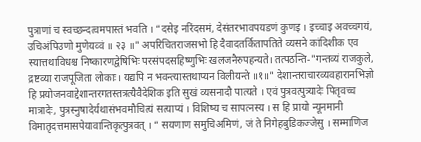पुत्राणां च स्वच्छन्दत्वमपास्तं भवति । “दसेइ नरिंदसमं, देसंतरभावपयडणं कुणइ । इच्चाइ अवच्चगयं, उचिअंपिउणो मुणेयव्वं ॥ २३ ॥" अपरिचितराजसभो हि दैवादतर्कितापतिते व्यसने कांदिशीक एव स्यात्तथाविधश्च निष्कारणद्वेषिभिः परसंपदसहिष्णुभिः खलजनैरुपहन्यते। तत्पठन्ति-"गन्तव्यं राजकुले, द्रष्टव्या राजपूजिता लोकाः। यद्यपि न भवन्त्यास्तथाप्यन विलीयन्ते ॥१॥" देशान्तराचारव्यवहारानभिज्ञो हि प्रयोजनवाद्देशान्तरगतस्तत्रत्यैवैदेशिक इति सुखं व्यसनादौ पात्यते । एवं पुत्रवत्पुत्र्यादेः पितृवच्च मात्रादेः, पुत्रस्नुषादेर्यथासंभवमौचित्यं सत्याप्यं । विशिष्य च सापत्नस्य । स हि प्रायो न्यूनमानी विमातृदत्तमासपेयावान्तिकृत्पुत्रवत् । “ सयणाण समुचिअमिणं, जं ते निगेहबुडिकज्जेसु । सम्माणिज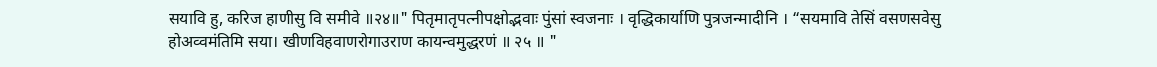सयावि हु, करिज हाणीसु वि समीवे ॥२४॥" पितृमातृपत्नीपक्षोद्भवाः पुंसां स्वजनाः । वृद्धिकार्याणि पुत्रजन्मादीनि । “सयमावि तेसिं वसणसवेसु होअव्वमंतिमि सया। खीणविहवाणरोगाउराण कायन्वमुद्धरणं ॥ २५ ॥ "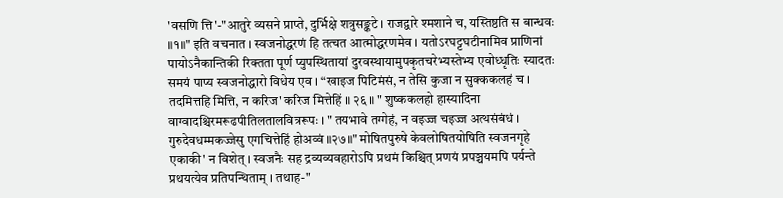'वसणि त्ति'-"आतुरे व्यसने प्राप्ते, दुर्भिक्षे शत्रुसङ्कटे । राजद्वारे श्मशाने च, यस्तिष्ठति स बान्धवः ॥१॥" इति वचनात । स्वजनोद्धरणं हि तत्चत आत्मोद्धरणमेव । यतोऽरघट्टघटीनामिव प्राणिनां पायोऽनैकान्तिकी रिक्तता पूर्ण प्युपस्थितायां दुरवस्थायामुपकृतचरेभ्यस्तेभ्य एवोध्धृतिः स्यादतः समयं पाप्य स्वजनोद्धारो विधेय एव । “खाइज पिटिमंसं, न तेसि कुजा न सुक्ककलहं च । तदमित्तहि मित्ति, न करिज' करिज मित्तेहिं ॥ २६ ॥ " शुष्ककलहो हास्यादिना वाग्वादश्चिरमरूढपीतिलतालवित्ररूपः । " तयभावे तग्गेहं, न वइज्ज चइज्ज अत्थसंबंधं । गुरुदेवधम्मकज्जेसु एगचित्तेहिं होअव्वं ॥२७॥" मोषितपुरुषे केवलोषितयोषिति स्वजनगृहे एकाकी' न विशेत् । स्वजनैः सह द्रव्यव्यवहारोऽपि प्रथमं किश्चित् प्रणयं प्रपञ्चयमपि पर्यन्ते प्रथयत्येव प्रतिपन्थिताम् । तथाह-"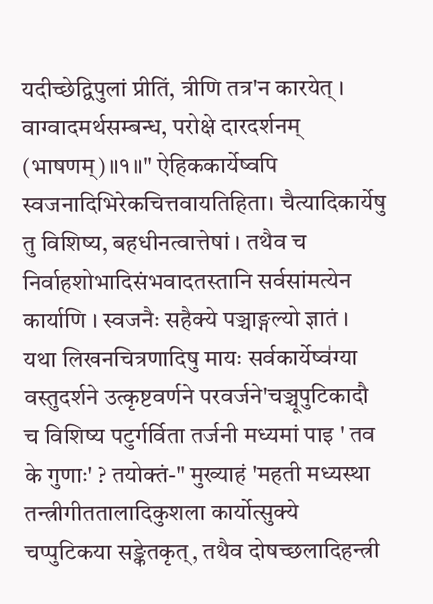यदीच्छेद्विपुलां प्रीतिं, त्रीणि तत्र'न कारयेत् । वाग्वादमर्थसम्बन्ध, परोक्षे दारदर्शनम् (भाषणम्)॥१॥" ऐहिककार्येष्वपि स्वजनादिभिरेकचित्तवायतिहिता। चैत्यादिकार्येषु तु विशिष्य, बहधीनत्वात्तेषां । तथैव च निर्वाहशोभादिसंभवादतस्तानि सर्वसांमत्येन कार्याणि । स्वजनैः सहैक्ये पञ्चाङ्गल्यो ज्ञातं । यथा लिखनचित्रणादिषु मायः सर्वकार्येष्व॑ग्या वस्तुदर्शने उत्कृष्टवर्णने परवर्जने'चञ्चूपुटिकादौ च विशिष्य पटुर्गर्विता तर्जनी मध्यमां पाइ ' तव के गुणाः' ? तयोक्तं-" मुख्याहं 'महती मध्यस्था तन्त्रीगीततालादिकुशला कार्योत्सुक्ये चप्पुटिकया सङ्केतकृत्, तथैव दोषच्छलादिहन्त्री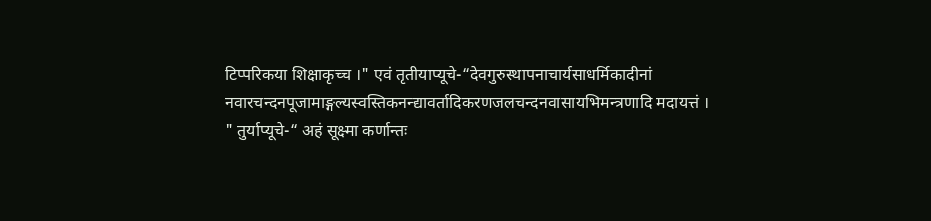टिप्परिकया शिक्षाकृच्च ।" एवं तृतीयाप्यूचे-“देवगुरुस्थापनाचार्यसाधर्मिकादीनां नवारचन्दनपूजामाङ्गल्यस्वस्तिकनन्द्यावर्तादिकरणजलचन्दनवासायभिमन्त्रणादि मदायत्तं । " तुर्याप्यूचे-“ अहं सूक्ष्मा कर्णान्तः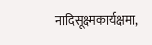नादिसूक्ष्मकार्यक्षमा,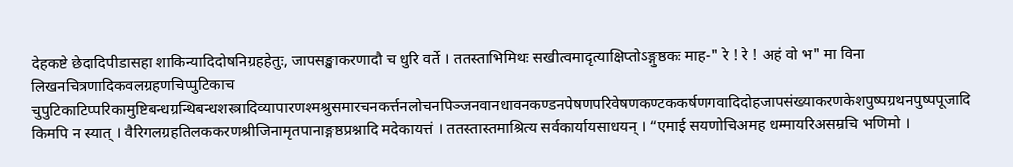देहकष्टे छेदादिपीडासहा शाकिन्यादिदोषनिग्रहहेतुः, जापसङ्खाकरणादौ च धुरि वर्ते । ततस्ताभिमिथः सखीत्वमादृत्याक्षिप्तोऽङ्गुष्ठकः माह-" रे ! रे ! अहं वो भ" मा विना लिखनचित्रणादिकवलग्रहणचिप्पुटिकाच
चुपुटिकाटिप्परिकामुष्टिबन्धग्रन्थिबन्धशस्त्रादिव्यापारणश्मश्रुसमारचनकर्त्तनलोचनपिञ्जनवानधावनकण्डनपेषणपरिवेषणकण्टककर्षणगवादिदोहजापसंख्याकरणकेशपुष्पग्रथनपुष्पपूजादि किमपि न स्यात् । वैरिगलग्रहतिलककरणश्रीजिनामृतपानाङ्गष्ठप्रश्नादि मदेकायत्तं । ततस्तास्तमाश्रित्य सर्वकार्यायसाधयन् । “एमाई सयणोचिअमह धम्मायरिअसम्रचि भणिमो ।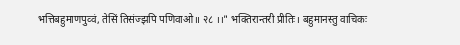भत्तिबहुमाणपुव्वं, तेसिं तिसंज्झपि पणिवाओ॥ २८ ।।" भक्तिरान्तरी प्रीतिः। बहुमानस्तु वाचिकः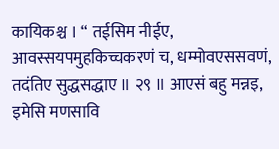कायिकश्च । “ तईसिम नीईए, आवस्सयपमुहकिच्चकरणं च, धम्मोवएससवणं, तदंतिए सुद्धसद्धाए ॥ २९ ॥ आएसं बहु मन्नइ, इमेसि मणसावि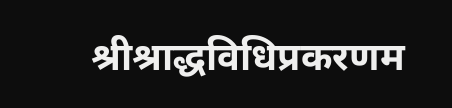श्रीश्राद्धविधिप्रकरणम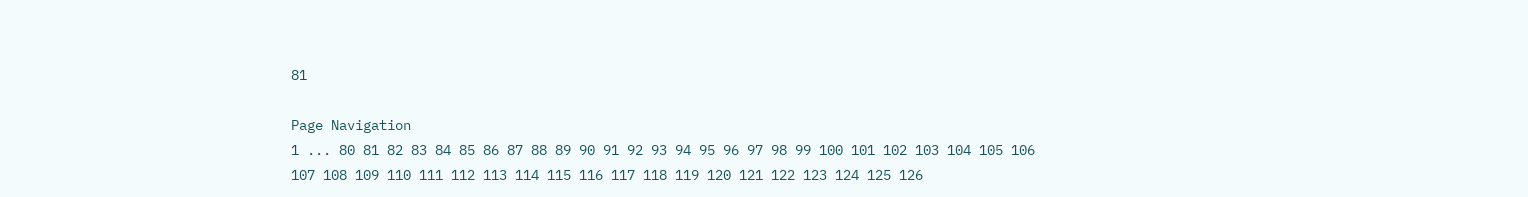81

Page Navigation
1 ... 80 81 82 83 84 85 86 87 88 89 90 91 92 93 94 95 96 97 98 99 100 101 102 103 104 105 106 107 108 109 110 111 112 113 114 115 116 117 118 119 120 121 122 123 124 125 126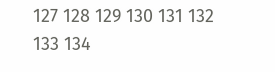127 128 129 130 131 132 133 134